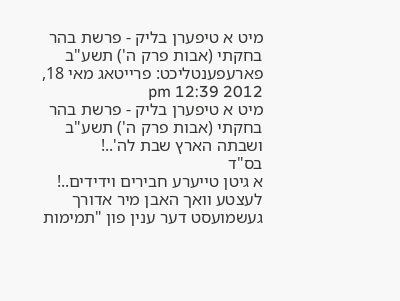מיט א טיפערן בליק - פרשת בהר בחקתי (אבות פרק ה') תשע"ב
פארעפענטליכט: פרייטאג מאי 18, 2012 12:39 pm
מיט א טיפערן בליק - פרשת בהר בחקתי (אבות פרק ה') תשע"ב
ושבתה הארץ שבת לה'..!
בס"ד
א גיטן טייערע חבירים וידידים..!
לעצטע וואך האבן מיר אדורך געשמועסט דער ענין פון "תמימות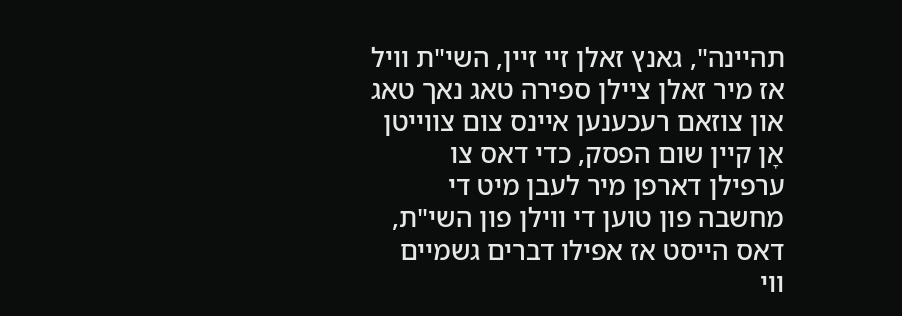תהיינה", גאנץ זאלן זיי זיין, השי"ת וויל אז מיר זאלן ציילן ספירה טאג נאך טאג און צוזאם רעכענען איינס צום צווייטן אָן קיין שום הפסק, כדי דאס צו ערפילן דארפן מיר לעבן מיט די מחשבה פון טוען די ווילן פון השי"ת, דאס הייסט אז אפילו דברים גשמיים ווי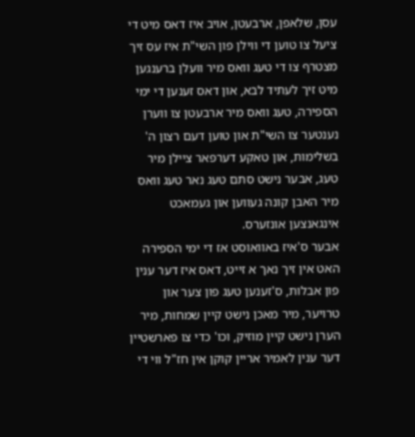עסן, שלאפן, ארבעטן, אויב איז דאס מיט די ציעל צו טוען די ווילן פון השי"ת איז עס זיך מצטרף צו די טעג וואס מיר וועלן ברענגען מיט זיך לעתיד לבא, און דאס זענען די ימי הספירה, טעג וואס מיר ארבעטן צו ווערן נענטער צו השי"ת און טוען דעם רצון ה' בשלימות, און טאקע דערפאר ציילן מיר טעג, אבער נישט סתם טעג נאר טעג וואס מיר האבן קונה געווען און געמאכט אינגאנצען אונזערס.
אבער ס'איז באוואוסט אז די ימי הספירה האט אין זיך נאך א זייט, דאס איז דער ענין פון אבלות, ס'זענען טעג פון צער און טרויער, מיר מאכן נישט קיין שמחות, מיר הערן נישט קיין מוזיק, וכו' כדי צו פארשטיין דער ענין לאמיר אריין קוקן אין חז"ל ווי די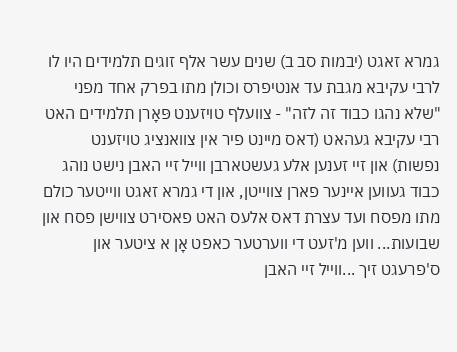גמרא זאגט (יבמות סב ב) שנים עשר אלף זוגים תלמידים היו לו לרבי עקיבא מגבת עד אנטיפרס וכולן מתו בפרק אחד מפני "שלא נהגו כבוד זה לזה" - צוועלף טויזענט פּאָרן תלמידים האט רבי עקיבא געהאט (דאס מיינט פיר אין צוואנציג טויזענט נפשות) און זיי זענען אלע געשטארבן ווייל זיי האבן נישט נוהג כבוד געווען איינער פארן צווייטן, און די גמרא זאגט ווייטער כולם מתו מפסח ועד עצרת דאס אלעס האט פאסירט צווישן פסח און שבועות... ווען מ'זעט די ווערטער כאפט אָן א ציטער און ס'פרעגט זיך ...ווייל זיי האבן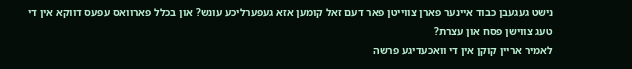נישט געגעבן כבוד איינער פארן צווייטן פאר דעם זאל קומען אזא געפערליכע עונש? און בכלל פארוואס עפעס דווקא אין די טעג צווישן פסח און עצרת?
לאמיר אריין קוקן אין די וואכעדיגע פרשה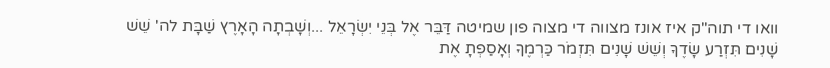וואו די תוה"ק איז אונז מצווה די מצוה פון שמיטה דַּבֵּר אֶל בְּנֵי יִשְׂרָאֵל ...וְשָׁבְתָה הָאָרֶץ שַׁבָּת לה' שֵׁשׁ שָׁנִים תִּזְרַע שָׂדֶךָ וְשֵׁשׁ שָׁנִים תִּזְמֹר כַּרְמֶךָ וְאָסַפְתָ אֶת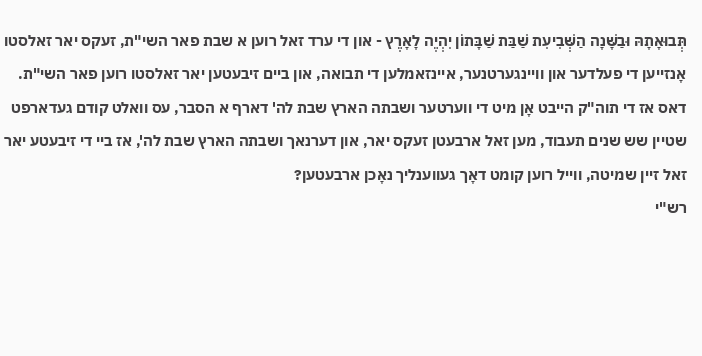תְּבוּאָתָהּ וּבַשָּׁנָה הַשְּׁבִיעִת שַׁבַּת שַׁבָּתוֹן יִהְיֶה לָאָרֶץ - און די ערד זאל רוען א שבת פאר השי"ת, זעקס יאר זאלסטו אָנזייען די פעלדער און וויינגערטנער, איינזאמלען די תבואה, און ביים זיבעטען יאר זאלסטו רוען פאר השי"ת. דאס אז די תוה"ק הייבט אָן מיט די ווערטער ושבתה הארץ שבת לה' דארף א הסבר, עס וואלט קודם געדארפט שטיין שש שנים תעבוד, מען זאל ארבעטן זעקס יאר, און דערנאך ושבתה הארץ שבת לה', אז ביי די זיבעטע יאר זאל זיין שמיטה, ווייל רוען קומט דאָך געווענליך נאָכן ארבעטען?
רש"י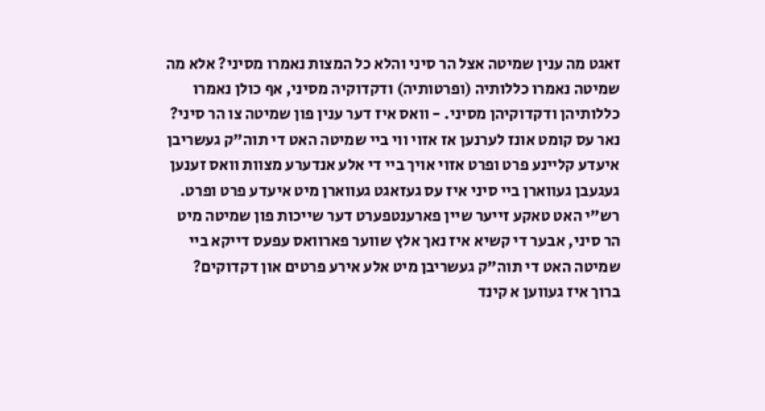זאגט מה ענין שמיטה אצל הר סיני והלא כל המצות נאמרו מסיני? אלא מה שמיטה נאמרו כללותיה (ופרטותיה) ודקדוקיה מסיני, אף כולן נאמרו כללותיהן ודקדוקיהן מסיני. - וואס איז דער ענין פון שמיטה צו הר סיני? נאר עס קומט אונז לערנען אז אזוי ווי ביי שמיטה האט די תוה"ק געשריבן איעדע קליינע פרט ופרט אזוי אויך ביי די אלע אנדערע מצוות וואס זענען געגעבן געווארן ביי סיני איז עס געזאגט געווארן מיט איעדע פרט ופרט. רש"י האט טאקע זייער שיין פארענטפערט דער שייכות פון שמיטה מיט הר סיני, אבער די קשיא איז נאך אלץ שווער פארוואס עפעס דייקא ביי שמיטה האט די תוה"ק געשריבן מיט אלע אירע פרטים און דקדוקים?
ברוך איז געווען א קינד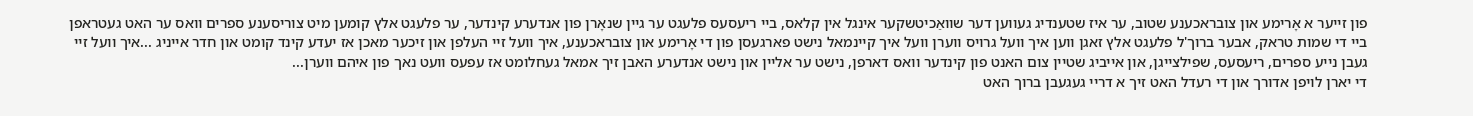פון זייער א אָרימע און צובראכענע שטוב, ער איז שטענדיג געווען דער שוואַכיטשקער אינגל אין קלאס, ביי ריעסעס פלעגט ער גיין שנאָרן פון אנדערע קינדער, ער פלעגט אלץ קומען מיט צוריסענע ספרים וואס ער האט געטראפן ביי די שמות טראק, אבער ברוך'ל פלעגט אלץ זאגן ווען איך וועל גרויס ווערן וועל איך קיינמאל נישט פארגעסן פון די אָרימע און צובראכענע, איך וועל זיי העלפן און זיכער מאכן אז יעדע קינד קומט און חדר אייניג ...איך וועל זיי געבן נייע ספרים, ריעסעס, שפילצייגן, און אייביג שטיין צום האנט פון קינדער וואס דארפן, נישט ער אליין און נישט אנדערע האבן זיך אמאל געחלומט אז עפעס וועט נאך פון איהם ווערן...
די יארן לויפן אדורך און די רעדל האט זיך א דריי געגעבן ברוך האט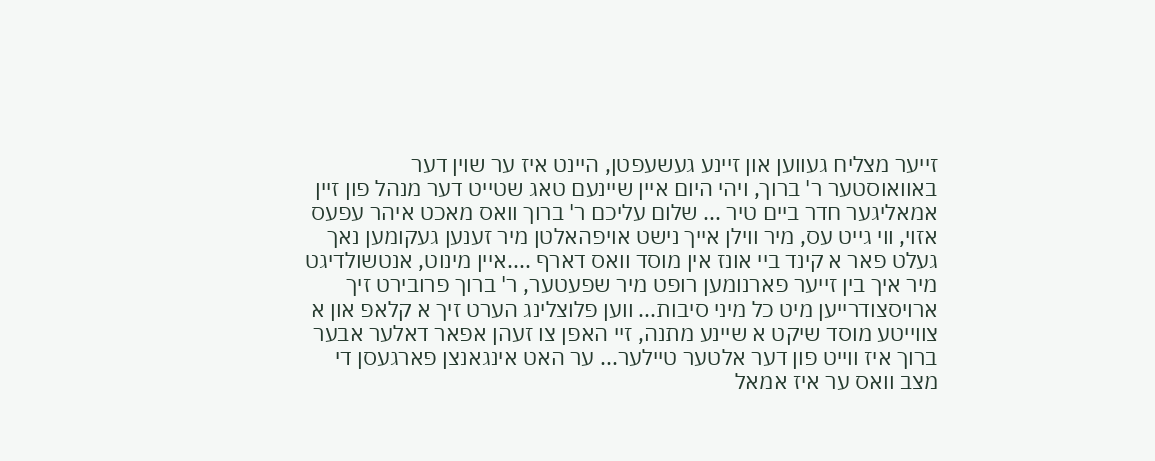זייער מצליח געווען און זיינע געשעפטן, היינט איז ער שוין דער באוואוסטער ר' ברוך, ויהי היום איין שיינעם טאג שטייט דער מנהל פון זיין אמאליגער חדר ביים טיר ... שלום עליכם ר' ברוך וואס מאכט איהר עפעס אזוי, ווי גייט עס, מיר ווילן אייך נישט אויפהאלטן מיר זענען געקומען נאך געלט פאר א קינד ביי אונז אין מוסד וואס דארף ....איין מינוט, אנטשולדיגט מיר איך בין זייער פארנומען רופט מיר שפעטער, ר' ברוך פרובירט זיך ארויסצודרייען מיט כל מיני סיבות... ווען פלוצלינג הערט זיך א קלאפ און א צווייטע מוסד שיקט א שיינע מתנה, זיי האפן צו זעהן אפאר דאלער אבער ברוך איז ווייט פון דער אלטער טיילער... ער האט אינגאנצן פארגעסן די מצב וואס ער איז אמאל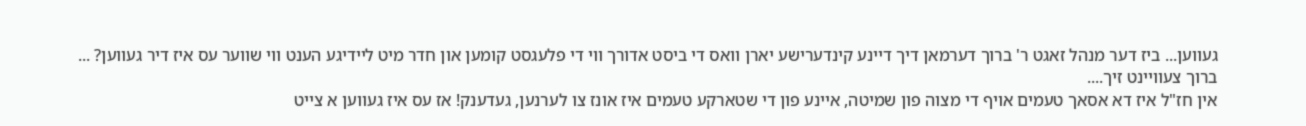געווען... ביז דער מנהל זאגט ר' ברוך דערמאן דיך דיינע קינדערישע יארן וואס די ביסט אדורך ווי די פלעגסט קומען און חדר מיט ליידיגע הענט ווי שווער עס איז דיר געווען? ... ברוך צעוויינט זיך....
אין חז"ל איז דא אסאך טעמים אויף די מצוה פון שמיטה, איינע פון די שטארקע טעמים איז אונז צו לערנען, געדענק! אז עס איז געווען א צייט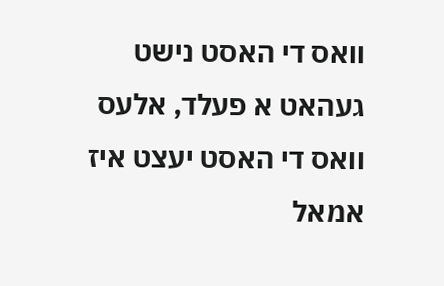וואס די האסט נישט געהאט א פעלד, אלעס וואס די האסט יעצט איז אמאל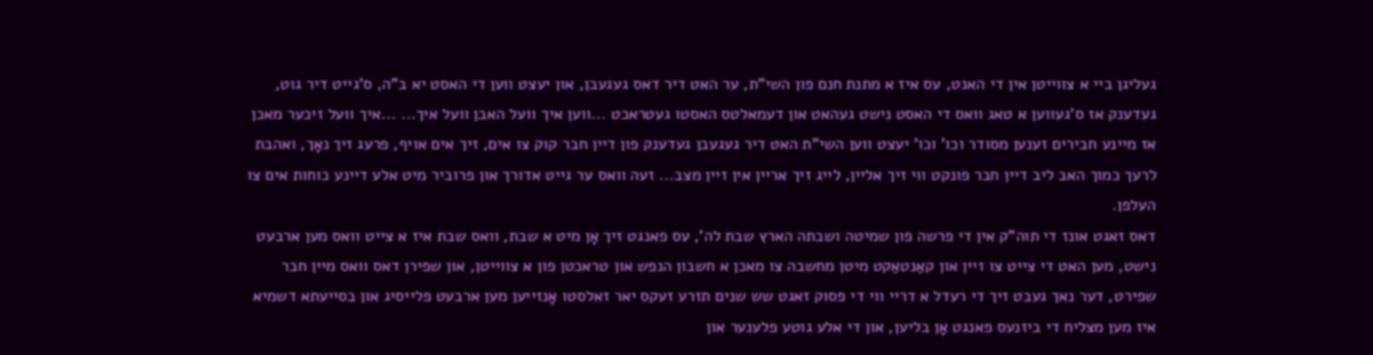געליגן ביי א צווייטן אין די האנט, עס איז א מתנת חנם פון השי"ת, ער האט דיר דאס געגעבן, און יעצט ווען די האסט יא ב"ה, ס'גייט דיר גוט, געדענק אז ס'געווען א טאג וואס די האסט נישט געהאט און דעמאלטס האסטו געטראכט ...ווען איך וועל האבן וועל איך... ...איך וועל זיכער מאכן אז מיינע חבירים זענען מסודר וכו' וכו' יעצט ווען השי"ת האט דיר געגעבן געדענק פון דיין חבר קוק צו אים, זיך אים אויף, פרעג זיך נאָך, ואהבת לרעך כמוך האב ליב דיין חבר פונקט ווי זיך אליין, לייג זיך אריין אין זיין מצב... זעה וואס ער גייט אדורך און פרוביר מיט אלע דיינע כוחות אים צו העלפן.
דאס זאגט אונז די תוה"ק אין די פרשה פון שמיטה ושבתה הארץ שבת לה', עס פאנגט זיך אָן מיט א שבת, וואס שבת איז א צייט וואס מען ארבעט נישט, מען האט די צייט צו זיין און קאַנטאַקט מיטן מחשבה צו מאכן א חשבון הנפש און טראכטן פון א צווייטן, און שפירן דאס וואס מיין חבר שפירט, דער נאך געבט זיך די רעדל א דריי ווי די פסוק זאגט שש שנים תזרע זעקס יאר זאלסטו אָנזייען מען ארבעט פלייסיג און בסייעתא דשמיא איז מען מצליח די ביזנעס פאנגט אָן בליען, און די אלע גוטע פלענער און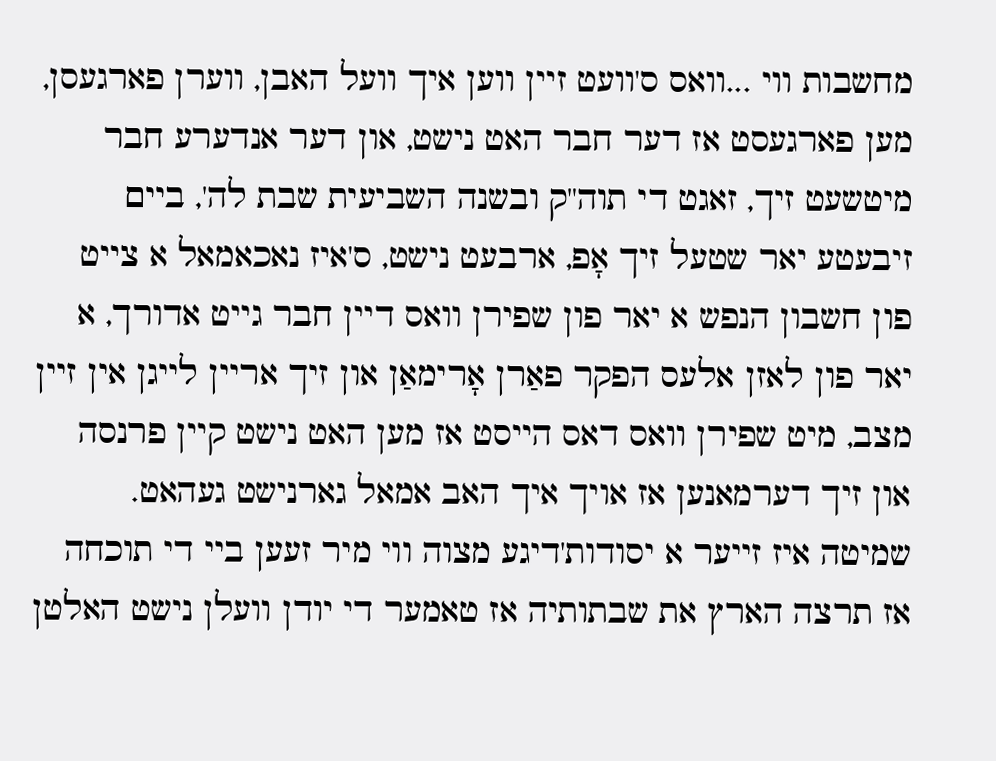מחשבות ווי ...וואס ס'וועט זיין ווען איך וועל האבן, ווערן פארגעסן, מען פארגעסט אז דער חבר האט נישט, און דער אנדערע חבר מיטשעט זיך, זאגט די תוה"ק ובשנה השביעית שבת לה', ביים זיבעטע יאר שטעל זיך אָפ, ארבעט נישט, ס'איז נאכאמאל א צייט פון חשבון הנפש א יאר פון שפירן וואס דיין חבר גייט אדורך, א יאר פון לאזן אלעס הפקר פאַרן אָרימאַן און זיך אריין לייגן אין זיין מצב, מיט שפירן וואס דאס הייסט אז מען האט נישט קיין פרנסה און זיך דערמאנען אז אויך איך האב אמאל גארנישט געהאט.
שמיטה איז זייער א יסודות'דיגע מצוה ווי מיר זעען ביי די תוכחה אז תרצה הארץ את שבתותיה אז טאמער די יודן וועלן נישט האלטן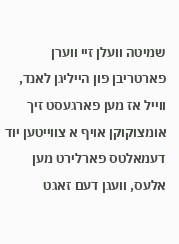שמיטה וועלן זיי ווערן פארטריבן פון הייליגן לאנד, ווייל אז מען פארגעסט זיך אומצוקוקן אויף א צווייטען יוד דעמאלטס פארלירט מען אלעס, וועגן דעם זאגט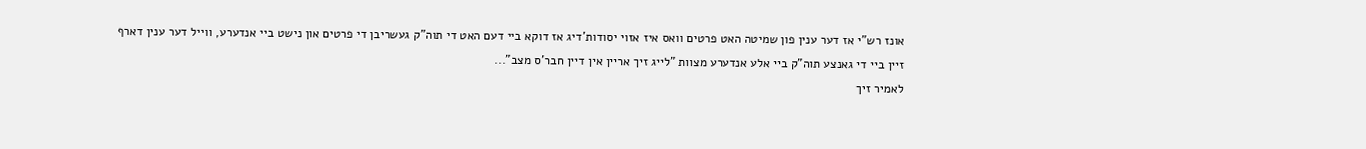אונז רש"י אז דער ענין פון שמיטה האט פרטים וואס איז אזוי יסודות'דיג אז דוקא ביי דעם האט די תוה"ק געשריבן די פרטים און נישט ביי אנדערע, ווייל דער ענין דארף זיין ביי די גאנצע תוה"ק ביי אלע אנדערע מצוות "לייג זיך אריין אין דיין חבר'ס מצב"...
לאמיר זיך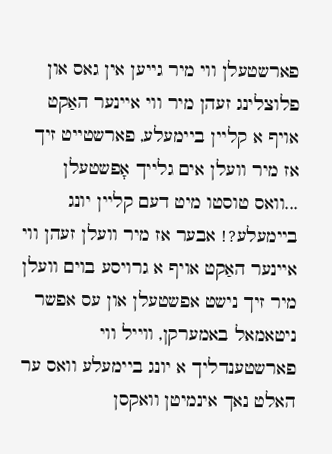פארשטעלן ווי מיר גייען אין גאס און פלוצלינג זעהן מיר ווי איינער האַקט אויף א קליין ביימעלע, פארשטייט זיך אז מיר וועלן אים גלייך אָפשטעלן ...וואס טוסטו מיט דעם קליין יונג ביימעלע?! אבער אז מיר וועלן זעהן ווי איינער האַקט אויף א גרויסע בוים וועלן מיר זיך נישט אפשטעלן און עס אפשר ניטאמאל באמערקן, ווייל ווי פארשטענדליך א יונג ביימעלע וואס ער האלט נאך אינמיטן וואקסן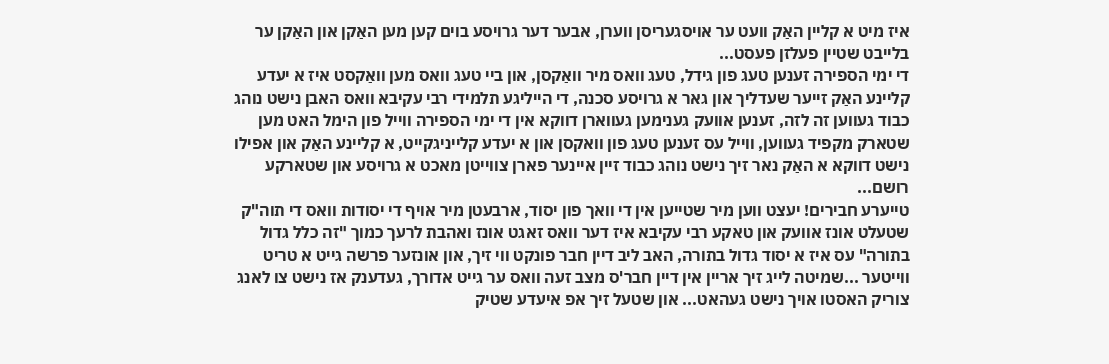איז מיט א קליין האַק וועט ער אויסגעריסן ווערן, אבער דער גרויסע בוים קען מען האַקן און האַקן ער בלייבט שטיין פעלזן פעסט...
די ימי הספירה זענען טעג פון גידל, טעג וואס מיר וואַקסן, און ביי טעג וואס מען וואַקסט איז א יעדע קליינע האַק זייער שעדליך און גאר א גרויסע סכנה, די הייליגע תלמידי רבי עקיבא וואס האבן נישט נוהג כבוד געווען זה לזה, זענען אוועק גענימען געווארן דווקא אין די ימי הספירה ווייל פון הימל האט מען שטארק מקפיד געווען, ווייל עס זענען טעג פון וואקסן און א יעדע קלייניגקייט, א קליינע האַק און אפילו נישט דווקא א האַק נאר זיך נישט נוהג כבוד זיין איינער פארן צווייטן מאכט א גרויסע און שטארקע רושם...
טייערע חבירים! יעצט ווען מיר שטייען אין די וואך פון יסוד, ארבעטן מיר אויף די יסודות וואס די תוה"ק שטעלט אונז אוועק און טאקע רבי עקיבא איז דער וואס זאגט אונז ואהבת לרעך כמוך "זה כלל גדול בתורה" עס איז א יסוד גדול בתורה, האב ליב דיין חבר פונקט ווי זיך, און אונזער פרשה גייט א טריט ווייטער ...שמיטה לייג זיך אריין אין דיין חבר'ס מצב זעה וואס ער גייט אדורך, געדענק אז נישט צו לאנג צוריק האסטו אויך נישט געהאט... און שטעל זיך אפ איעדע שטיק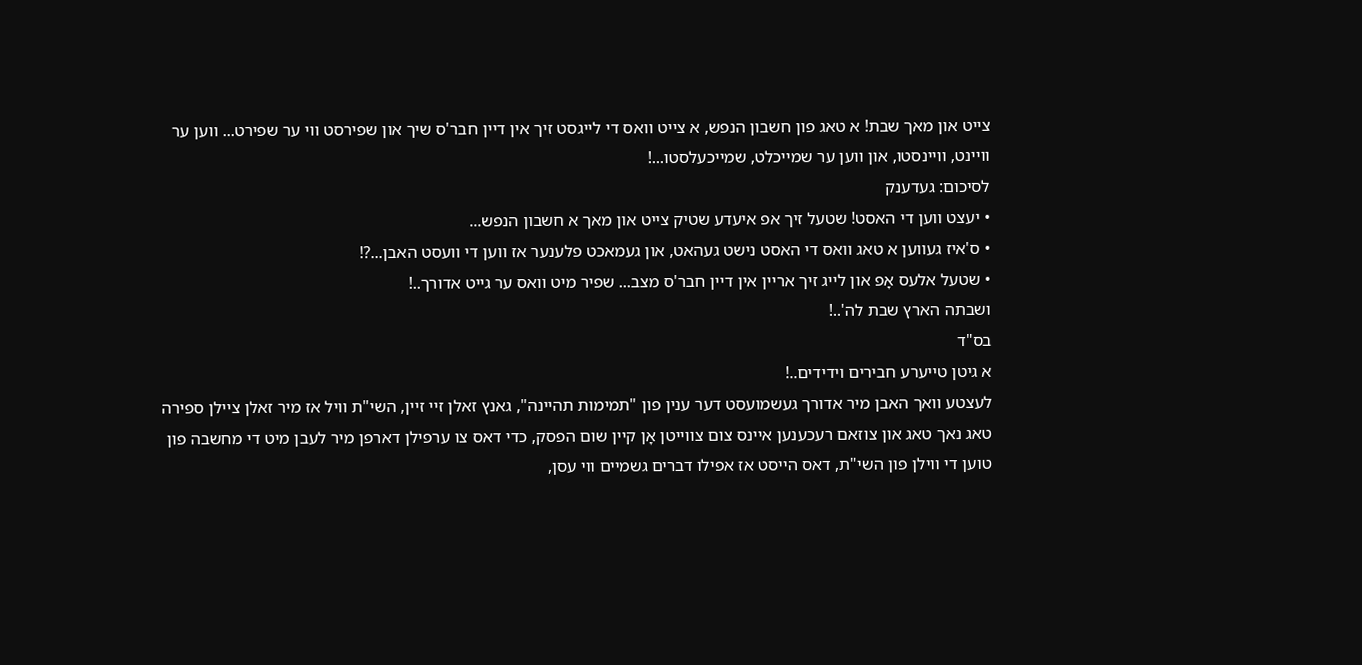צייט און מאך שבת! א טאג פון חשבון הנפש, א צייט וואס די לייגסט זיך אין דיין חבר'ס שיך און שפירסט ווי ער שפירט... ווען ער וויינט, וויינסטו, און ווען ער שמייכלט, שמייכעלסטו...!
לסיכום: געדענק
• יעצט ווען די האסט! שטעל זיך אפ איעדע שטיק צייט און מאך א חשבון הנפש...
• ס'איז געווען א טאג וואס די האסט נישט געהאט, און געמאכט פלענער אז ווען די וועסט האבן...?!
• שטעל אלעס אָפ און לייג זיך אריין אין דיין חבר'ס מצב... שפיר מיט וואס ער גייט אדורך..!
ושבתה הארץ שבת לה'..!
בס"ד
א גיטן טייערע חבירים וידידים..!
לעצטע וואך האבן מיר אדורך געשמועסט דער ענין פון "תמימות תהיינה", גאנץ זאלן זיי זיין, השי"ת וויל אז מיר זאלן ציילן ספירה טאג נאך טאג און צוזאם רעכענען איינס צום צווייטן אָן קיין שום הפסק, כדי דאס צו ערפילן דארפן מיר לעבן מיט די מחשבה פון טוען די ווילן פון השי"ת, דאס הייסט אז אפילו דברים גשמיים ווי עסן,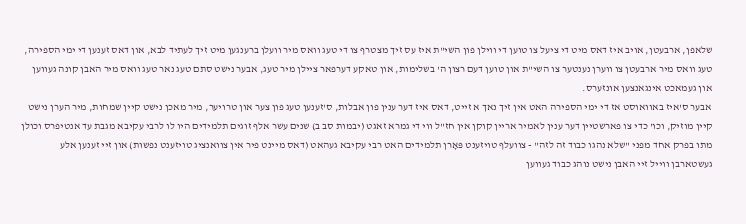שלאפן, ארבעטן, אויב איז דאס מיט די ציעל צו טוען די ווילן פון השי"ת איז עס זיך מצטרף צו די טעג וואס מיר וועלן ברענגען מיט זיך לעתיד לבא, און דאס זענען די ימי הספירה, טעג וואס מיר ארבעטן צו ווערן נענטער צו השי"ת און טוען דעם רצון ה' בשלימות, און טאקע דערפאר ציילן מיר טעג, אבער נישט סתם טעג נאר טעג וואס מיר האבן קונה געווען און געמאכט אינגאנצען אונזערס.
אבער ס'איז באוואוסט אז די ימי הספירה האט אין זיך נאך א זייט, דאס איז דער ענין פון אבלות, ס'זענען טעג פון צער און טרויער, מיר מאכן נישט קיין שמחות, מיר הערן נישט קיין מוזיק, וכו' כדי צו פארשטיין דער ענין לאמיר אריין קוקן אין חז"ל ווי די גמרא זאגט (יבמות סב ב) שנים עשר אלף זוגים תלמידים היו לו לרבי עקיבא מגבת עד אנטיפרס וכולן מתו בפרק אחד מפני "שלא נהגו כבוד זה לזה" - צוועלף טויזענט פּאָרן תלמידים האט רבי עקיבא געהאט (דאס מיינט פיר אין צוואנציג טויזענט נפשות) און זיי זענען אלע געשטארבן ווייל זיי האבן נישט נוהג כבוד געווען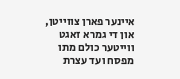איינער פארן צווייטן, און די גמרא זאגט ווייטער כולם מתו מפסח ועד עצרת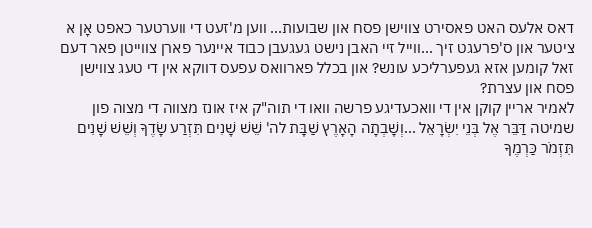דאס אלעס האט פאסירט צווישן פסח און שבועות... ווען מ'זעט די ווערטער כאפט אָן א ציטער און ס'פרעגט זיך ...ווייל זיי האבן נישט געגעבן כבוד איינער פארן צווייטן פאר דעם זאל קומען אזא געפערליכע עונש? און בכלל פארוואס עפעס דווקא אין די טעג צווישן פסח און עצרת?
לאמיר אריין קוקן אין די וואכעדיגע פרשה וואו די תוה"ק איז אונז מצווה די מצוה פון שמיטה דַּבֵּר אֶל בְּנֵי יִשְׂרָאֵל ...וְשָׁבְתָה הָאָרֶץ שַׁבָּת לה' שֵׁשׁ שָׁנִים תִּזְרַע שָׂדֶךָ וְשֵׁשׁ שָׁנִים תִּזְמֹר כַּרְמֶךָ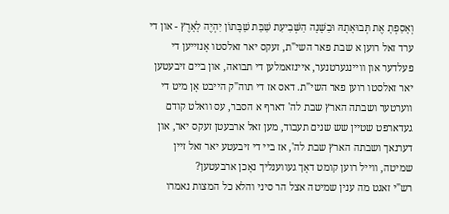וְאָסַפְתָ אֶת תְּבוּאָתָהּ וּבַשָּׁנָה הַשְּׁבִיעִת שַׁבַּת שַׁבָּתוֹן יִהְיֶה לָאָרֶץ - און די ערד זאל רוען א שבת פאר השי"ת, זעקס יאר זאלסטו אָנזייען די פעלדער און וויינגערטנער, איינזאמלען די תבואה, און ביים זיבעטען יאר זאלסטו רוען פאר השי"ת. דאס אז די תוה"ק הייבט אָן מיט די ווערטער ושבתה הארץ שבת לה' דארף א הסבר, עס וואלט קודם געדארפט שטיין שש שנים תעבוד, מען זאל ארבעטן זעקס יאר, און דערנאך ושבתה הארץ שבת לה', אז ביי די זיבעטע יאר זאל זיין שמיטה, ווייל רוען קומט דאָך געווענליך נאָכן ארבעטען?
רש"י זאגט מה ענין שמיטה אצל הר סיני והלא כל המצות נאמרו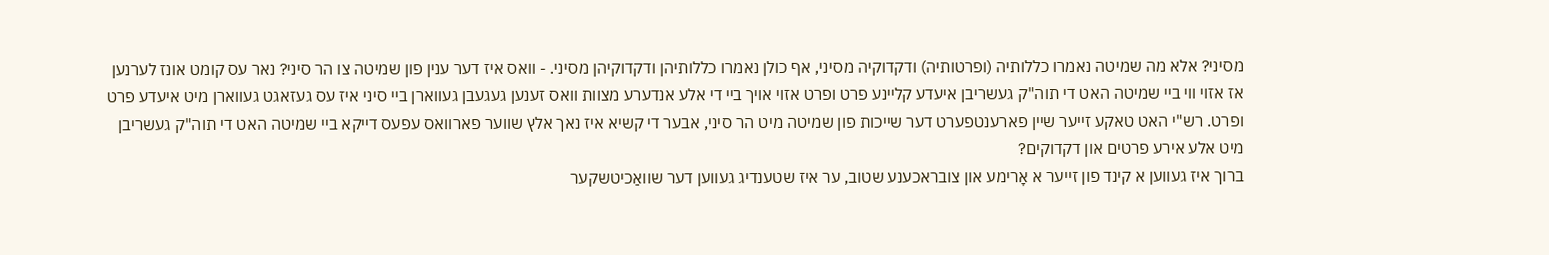מסיני? אלא מה שמיטה נאמרו כללותיה (ופרטותיה) ודקדוקיה מסיני, אף כולן נאמרו כללותיהן ודקדוקיהן מסיני. - וואס איז דער ענין פון שמיטה צו הר סיני? נאר עס קומט אונז לערנען אז אזוי ווי ביי שמיטה האט די תוה"ק געשריבן איעדע קליינע פרט ופרט אזוי אויך ביי די אלע אנדערע מצוות וואס זענען געגעבן געווארן ביי סיני איז עס געזאגט געווארן מיט איעדע פרט ופרט. רש"י האט טאקע זייער שיין פארענטפערט דער שייכות פון שמיטה מיט הר סיני, אבער די קשיא איז נאך אלץ שווער פארוואס עפעס דייקא ביי שמיטה האט די תוה"ק געשריבן מיט אלע אירע פרטים און דקדוקים?
ברוך איז געווען א קינד פון זייער א אָרימע און צובראכענע שטוב, ער איז שטענדיג געווען דער שוואַכיטשקער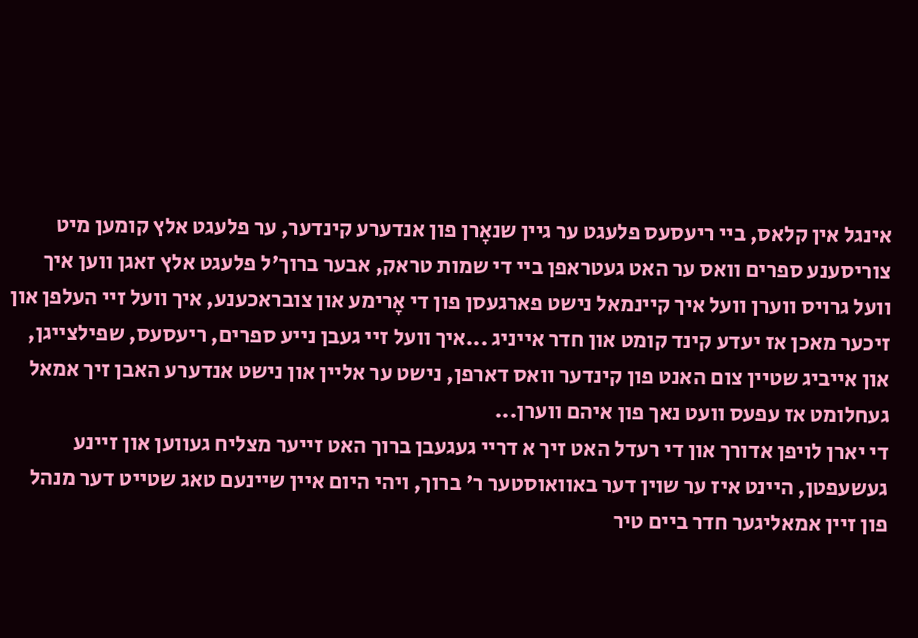אינגל אין קלאס, ביי ריעסעס פלעגט ער גיין שנאָרן פון אנדערע קינדער, ער פלעגט אלץ קומען מיט צוריסענע ספרים וואס ער האט געטראפן ביי די שמות טראק, אבער ברוך'ל פלעגט אלץ זאגן ווען איך וועל גרויס ווערן וועל איך קיינמאל נישט פארגעסן פון די אָרימע און צובראכענע, איך וועל זיי העלפן און זיכער מאכן אז יעדע קינד קומט און חדר אייניג ...איך וועל זיי געבן נייע ספרים, ריעסעס, שפילצייגן, און אייביג שטיין צום האנט פון קינדער וואס דארפן, נישט ער אליין און נישט אנדערע האבן זיך אמאל געחלומט אז עפעס וועט נאך פון איהם ווערן...
די יארן לויפן אדורך און די רעדל האט זיך א דריי געגעבן ברוך האט זייער מצליח געווען און זיינע געשעפטן, היינט איז ער שוין דער באוואוסטער ר' ברוך, ויהי היום איין שיינעם טאג שטייט דער מנהל פון זיין אמאליגער חדר ביים טיר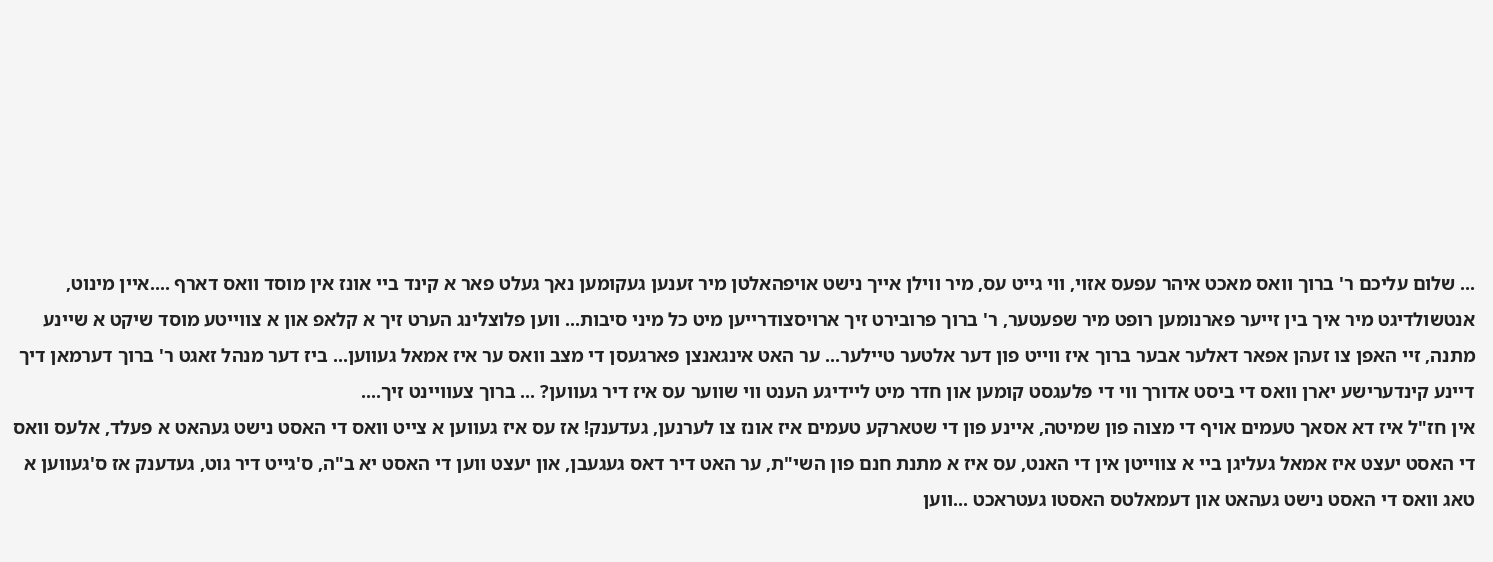... שלום עליכם ר' ברוך וואס מאכט איהר עפעס אזוי, ווי גייט עס, מיר ווילן אייך נישט אויפהאלטן מיר זענען געקומען נאך געלט פאר א קינד ביי אונז אין מוסד וואס דארף ....איין מינוט, אנטשולדיגט מיר איך בין זייער פארנומען רופט מיר שפעטער, ר' ברוך פרובירט זיך ארויסצודרייען מיט כל מיני סיבות... ווען פלוצלינג הערט זיך א קלאפ און א צווייטע מוסד שיקט א שיינע מתנה, זיי האפן צו זעהן אפאר דאלער אבער ברוך איז ווייט פון דער אלטער טיילער... ער האט אינגאנצן פארגעסן די מצב וואס ער איז אמאל געווען... ביז דער מנהל זאגט ר' ברוך דערמאן דיך דיינע קינדערישע יארן וואס די ביסט אדורך ווי די פלעגסט קומען און חדר מיט ליידיגע הענט ווי שווער עס איז דיר געווען? ... ברוך צעוויינט זיך....
אין חז"ל איז דא אסאך טעמים אויף די מצוה פון שמיטה, איינע פון די שטארקע טעמים איז אונז צו לערנען, געדענק! אז עס איז געווען א צייט וואס די האסט נישט געהאט א פעלד, אלעס וואס די האסט יעצט איז אמאל געליגן ביי א צווייטן אין די האנט, עס איז א מתנת חנם פון השי"ת, ער האט דיר דאס געגעבן, און יעצט ווען די האסט יא ב"ה, ס'גייט דיר גוט, געדענק אז ס'געווען א טאג וואס די האסט נישט געהאט און דעמאלטס האסטו געטראכט ...ווען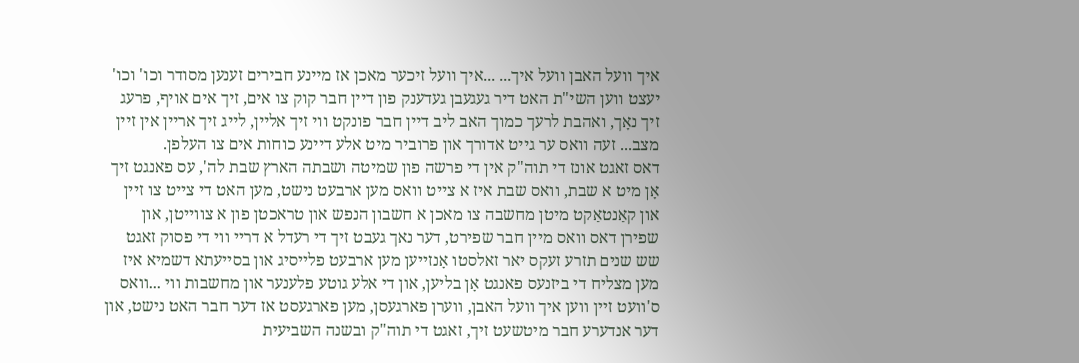איך וועל האבן וועל איך... ...איך וועל זיכער מאכן אז מיינע חבירים זענען מסודר וכו' וכו' יעצט ווען השי"ת האט דיר געגעבן געדענק פון דיין חבר קוק צו אים, זיך אים אויף, פרעג זיך נאָך, ואהבת לרעך כמוך האב ליב דיין חבר פונקט ווי זיך אליין, לייג זיך אריין אין זיין מצב... זעה וואס ער גייט אדורך און פרוביר מיט אלע דיינע כוחות אים צו העלפן.
דאס זאגט אונז די תוה"ק אין די פרשה פון שמיטה ושבתה הארץ שבת לה', עס פאנגט זיך אָן מיט א שבת, וואס שבת איז א צייט וואס מען ארבעט נישט, מען האט די צייט צו זיין און קאַנטאַקט מיטן מחשבה צו מאכן א חשבון הנפש און טראכטן פון א צווייטן, און שפירן דאס וואס מיין חבר שפירט, דער נאך געבט זיך די רעדל א דריי ווי די פסוק זאגט שש שנים תזרע זעקס יאר זאלסטו אָנזייען מען ארבעט פלייסיג און בסייעתא דשמיא איז מען מצליח די ביזנעס פאנגט אָן בליען, און די אלע גוטע פלענער און מחשבות ווי ...וואס ס'וועט זיין ווען איך וועל האבן, ווערן פארגעסן, מען פארגעסט אז דער חבר האט נישט, און דער אנדערע חבר מיטשעט זיך, זאגט די תוה"ק ובשנה השביעית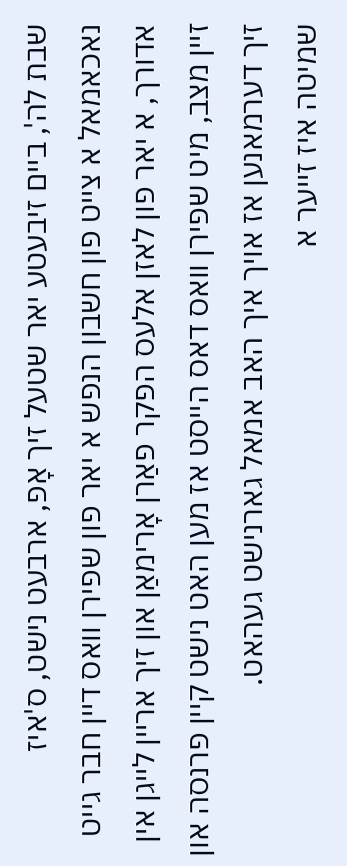שבת לה', ביים זיבעטע יאר שטעל זיך אָפ, ארבעט נישט, ס'איז נאכאמאל א צייט פון חשבון הנפש א יאר פון שפירן וואס דיין חבר גייט אדורך, א יאר פון לאזן אלעס הפקר פאַרן אָרימאַן און זיך אריין לייגן אין זיין מצב, מיט שפירן וואס דאס הייסט אז מען האט נישט קיין פרנסה און זיך דערמאנען אז אויך איך האב אמאל גארנישט געהאט.
שמיטה איז זייער א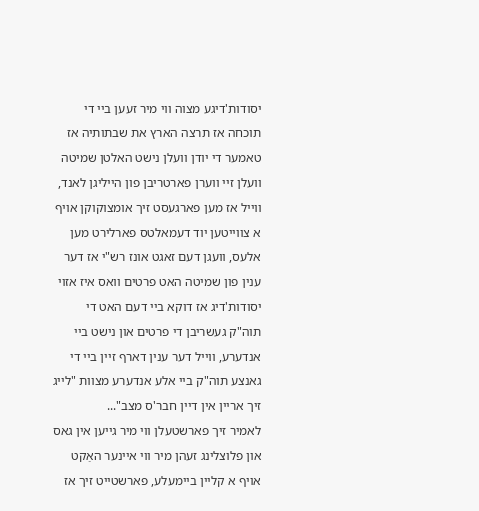יסודות'דיגע מצוה ווי מיר זעען ביי די תוכחה אז תרצה הארץ את שבתותיה אז טאמער די יודן וועלן נישט האלטן שמיטה וועלן זיי ווערן פארטריבן פון הייליגן לאנד, ווייל אז מען פארגעסט זיך אומצוקוקן אויף א צווייטען יוד דעמאלטס פארלירט מען אלעס, וועגן דעם זאגט אונז רש"י אז דער ענין פון שמיטה האט פרטים וואס איז אזוי יסודות'דיג אז דוקא ביי דעם האט די תוה"ק געשריבן די פרטים און נישט ביי אנדערע, ווייל דער ענין דארף זיין ביי די גאנצע תוה"ק ביי אלע אנדערע מצוות "לייג זיך אריין אין דיין חבר'ס מצב"...
לאמיר זיך פארשטעלן ווי מיר גייען אין גאס און פלוצלינג זעהן מיר ווי איינער האַקט אויף א קליין ביימעלע, פארשטייט זיך אז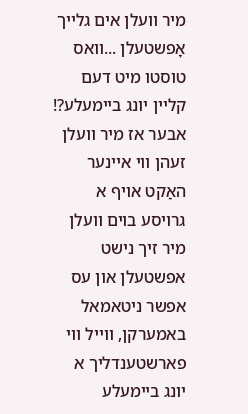מיר וועלן אים גלייך אָפשטעלן ...וואס טוסטו מיט דעם קליין יונג ביימעלע?! אבער אז מיר וועלן זעהן ווי איינער האַקט אויף א גרויסע בוים וועלן מיר זיך נישט אפשטעלן און עס אפשר ניטאמאל באמערקן, ווייל ווי פארשטענדליך א יונג ביימעלע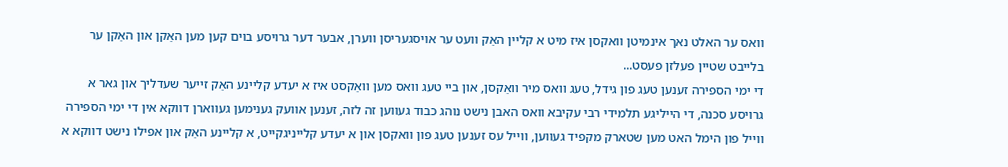וואס ער האלט נאך אינמיטן וואקסן איז מיט א קליין האַק וועט ער אויסגעריסן ווערן, אבער דער גרויסע בוים קען מען האַקן און האַקן ער בלייבט שטיין פעלזן פעסט...
די ימי הספירה זענען טעג פון גידל, טעג וואס מיר וואַקסן, און ביי טעג וואס מען וואַקסט איז א יעדע קליינע האַק זייער שעדליך און גאר א גרויסע סכנה, די הייליגע תלמידי רבי עקיבא וואס האבן נישט נוהג כבוד געווען זה לזה, זענען אוועק גענימען געווארן דווקא אין די ימי הספירה ווייל פון הימל האט מען שטארק מקפיד געווען, ווייל עס זענען טעג פון וואקסן און א יעדע קלייניגקייט, א קליינע האַק און אפילו נישט דווקא א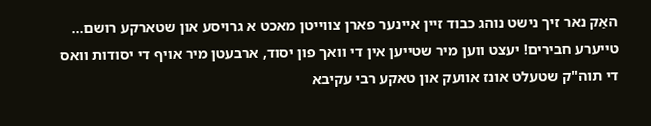האַק נאר זיך נישט נוהג כבוד זיין איינער פארן צווייטן מאכט א גרויסע און שטארקע רושם...
טייערע חבירים! יעצט ווען מיר שטייען אין די וואך פון יסוד, ארבעטן מיר אויף די יסודות וואס די תוה"ק שטעלט אונז אוועק און טאקע רבי עקיבא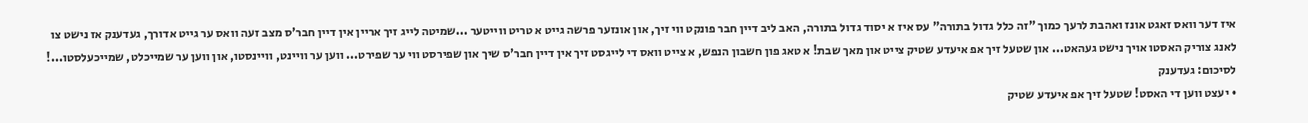איז דער וואס זאגט אונז ואהבת לרעך כמוך "זה כלל גדול בתורה" עס איז א יסוד גדול בתורה, האב ליב דיין חבר פונקט ווי זיך, און אונזער פרשה גייט א טריט ווייטער ...שמיטה לייג זיך אריין אין דיין חבר'ס מצב זעה וואס ער גייט אדורך, געדענק אז נישט צו לאנג צוריק האסטו אויך נישט געהאט... און שטעל זיך אפ איעדע שטיק צייט און מאך שבת! א טאג פון חשבון הנפש, א צייט וואס די לייגסט זיך אין דיין חבר'ס שיך און שפירסט ווי ער שפירט... ווען ער וויינט, וויינסטו, און ווען ער שמייכלט, שמייכעלסטו...!
לסיכום: געדענק
• יעצט ווען די האסט! שטעל זיך אפ איעדע שטיק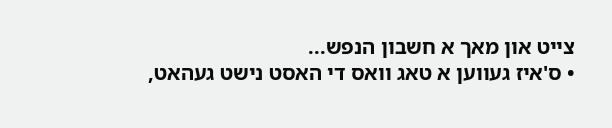צייט און מאך א חשבון הנפש...
• ס'איז געווען א טאג וואס די האסט נישט געהאט,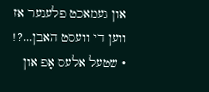און געמאכט פלענער אז ווען די וועסט האבן...?!
• שטעל אלעס אָפ און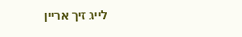לייג זיך אריין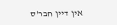אין דיין חבר'ס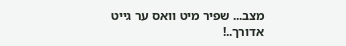מצב... שפיר מיט וואס ער גייט אדורך..!